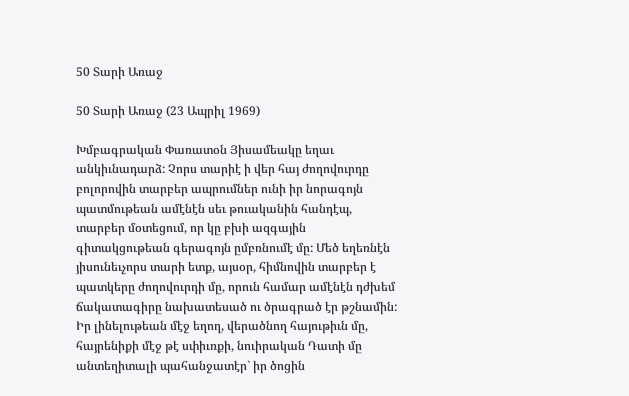50 Տարի Առաջ

50 Տարի Առաջ (23 Ապրիլ 1969)

Խմբագրական Փառատօն Յիսամեակը եղաւ անկիւնադարձ: Չորս տարիէ ի վեր հայ ժողովուրդը բոլորովին տարբեր ապրումներ ունի իր նորագոյն պատմութեան ամէնէն սեւ թուականին հանդէպ, տարբեր մօտեցում, որ կը բխի ազգային գիտակցութեան գերագոյն ըմբռնումէ մը: Մեծ եղեռնէն յիսունեւչորս տարի ետք, այսօր, հիմնովին տարբեր է պատկերը ժողովուրդի մը, որուն համար ամէնէն դժխեմ ճակատագիրը նախատեսած ու ծրագրած էր թշնամին: Իր լինելութեան մէջ եղող, վերածնող հայութիւն մը, հայրենիքի մէջ թէ սփիւռքի, նուիրական Դատի մը անտեղիտալի պահանջատէր` իր ծոցին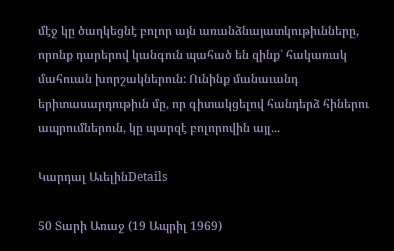մէջ կը ծաղկեցնէ բոլոր այն առանձնայատկութիւնները, որոնք դարերով կանգուն պահած են զինք` հակառակ մահուան խորշակներուն: Ունինք մանաւանդ երիտասարդութիւն մը, որ գիտակցելով հանդերձ հիներու ապրումներուն, կը պարզէ բոլորովին այլ...

Կարդալ ԱւելինDetails

50 Տարի Առաջ (19 Ապրիլ 1969)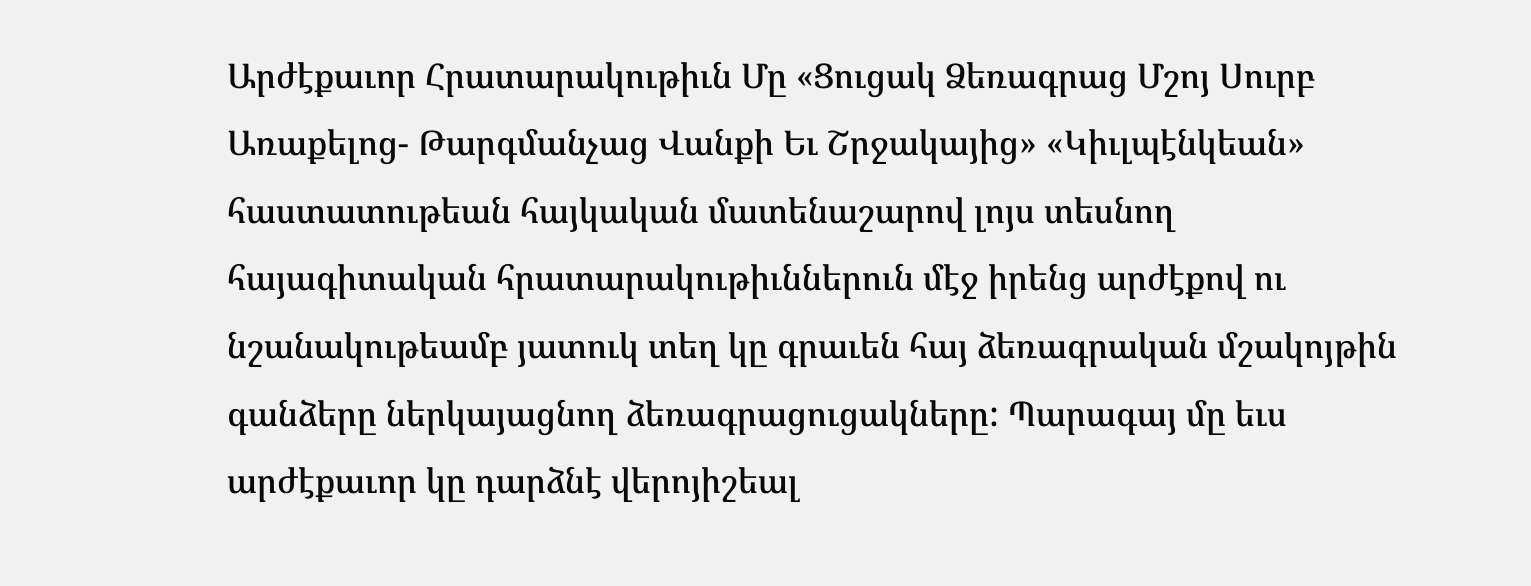Արժէքաւոր Հրատարակութիւն Մը «Ցուցակ Ձեռագրաց Մշոյ Սուրբ Առաքելոց- Թարգմանչաց Վանքի Եւ Շրջակայից» «Կիւլպէնկեան» հաստատութեան հայկական մատենաշարով լոյս տեսնող հայագիտական հրատարակութիւններուն մէջ իրենց արժէքով ու նշանակութեամբ յատուկ տեղ կը գրաւեն հայ ձեռագրական մշակոյթին գանձերը ներկայացնող ձեռագրացուցակները: Պարագայ մը եւս արժէքաւոր կը դարձնէ վերոյիշեալ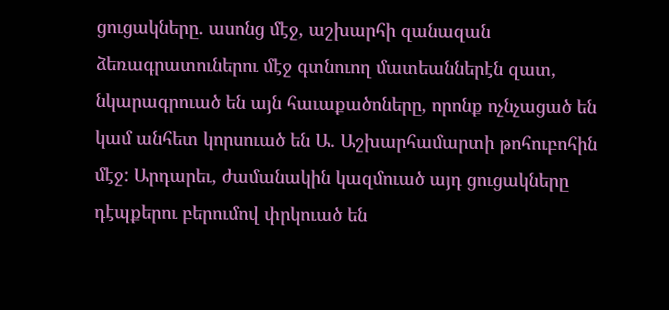ցուցակները. ասոնց մէջ, աշխարհի զանազան ձեռագրատուներու մէջ գտնուող մատեաններէն զատ, նկարագրուած են այն հաւաքածոները, որոնք ոչնչացած են կամ անհետ կորսուած են Ա. Աշխարհամարտի թոհուբոհին մէջ: Արդարեւ, ժամանակին կազմուած այդ ցուցակները դէպքերու բերումով փրկուած են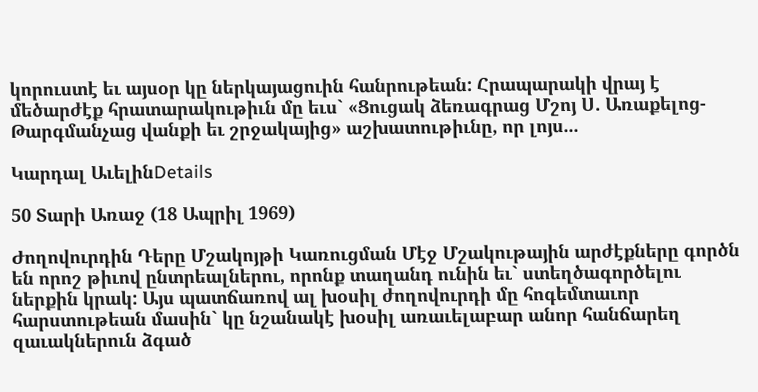կորուստէ եւ այսօր կը ներկայացուին հանրութեան: Հրապարակի վրայ է մեծարժէք հրատարակութիւն մը եւս` «Ցուցակ ձեռագրաց Մշոյ Ս. Առաքելոց-Թարգմանչաց վանքի եւ շրջակայից» աշխատութիւնը, որ լոյս...

Կարդալ ԱւելինDetails

50 Տարի Առաջ (18 Ապրիլ 1969)

Ժողովուրդին Դերը Մշակոյթի Կառուցման Մէջ Մշակութային արժէքները գործն են որոշ թիւով ընտրեալներու, որոնք տաղանդ ունին եւ` ստեղծագործելու ներքին կրակ: Այս պատճառով ալ խօսիլ ժողովուրդի մը հոգեմտաւոր հարստութեան մասին` կը նշանակէ խօսիլ առաւելաբար անոր հանճարեղ զաւակներուն ձգած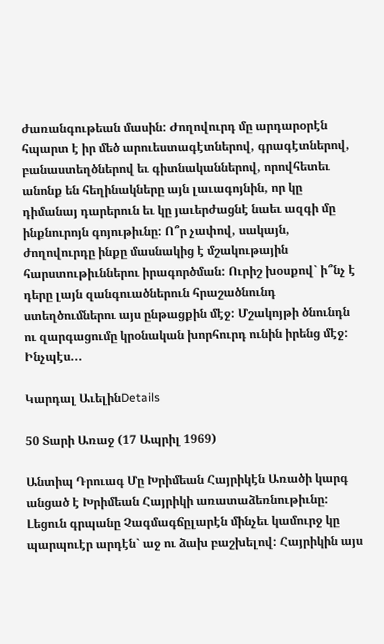ժառանգութեան մասին: Ժողովուրդ մը արդարօրէն հպարտ է իր մեծ արուեստագէտներով, գրագէտներով, բանաստեղծներով եւ գիտնականներով, որովհետեւ անոնք են հեղինակները այն լաւագոյնին, որ կը դիմանայ դարերուն եւ կը յաւերժացնէ նաեւ ազգի մը ինքնուրոյն գոյութիւնը: Ո՞ր չափով, սակայն, ժողովուրդը ինքը մասնակից է մշակութային հարստութիւններու իրագործման: Ուրիշ խօսքով` ի՞նչ է դերը լայն զանգուածներուն հրաշածնունդ ստեղծումներու այս ընթացքին մէջ: Մշակոյթի ծնունդն ու զարգացումը կրօնական խորհուրդ ունին իրենց մէջ: Ինչպէս...

Կարդալ ԱւելինDetails

50 Տարի Առաջ (17 Ապրիլ 1969)

Անտիպ Դրուագ Մը Խրիմեան Հայրիկէն Առածի կարգ անցած է Խրիմեան Հայրիկի առատաձեռնութիւնը: Լեցուն գրպանը Չագմագճըլարէն մինչեւ կամուրջ կը պարպուէր արդէն` աջ ու ձախ բաշխելով: Հայրիկին այս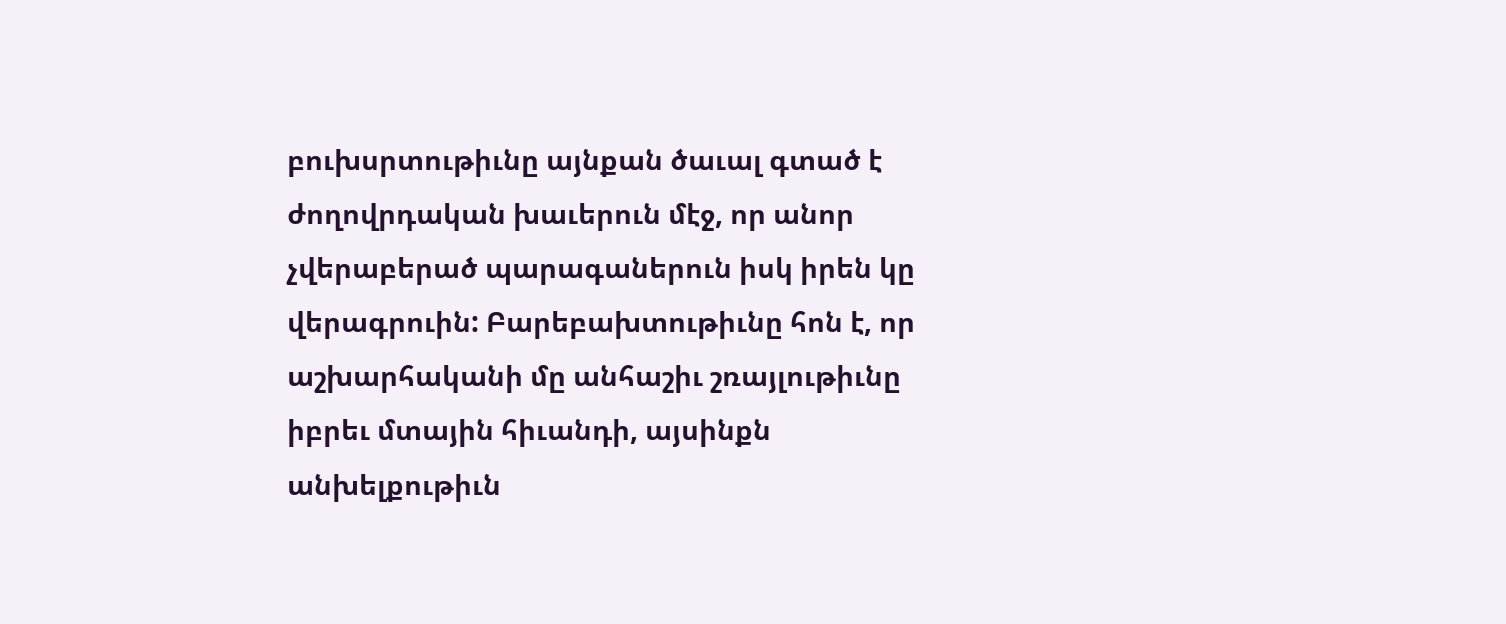բուխսրտութիւնը այնքան ծաւալ գտած է ժողովրդական խաւերուն մէջ, որ անոր չվերաբերած պարագաներուն իսկ իրեն կը վերագրուին: Բարեբախտութիւնը հոն է, որ աշխարհականի մը անհաշիւ շռայլութիւնը իբրեւ մտային հիւանդի, այսինքն անխելքութիւն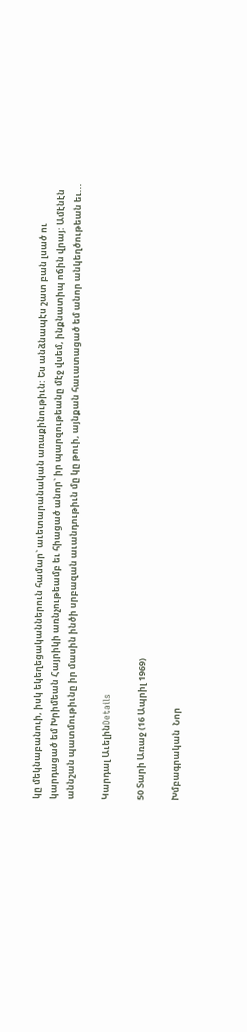կը մեկնաբանուի, իսկ եկեղեցականներուն համար` աւետարանական առաքինութիւն: Ես անձնապէս շատ բան լսած ու կարդացած եմ Խրիմեան Հայրիկի առնչութեամբ եւ հիացած անոր` իր պարզութեանը մէջ վսեմ, ինքնատիպ ոճին վրայ: Ամէնէն աննշան պատմութիւնը իր մասին ինծի սրբազան աւանդութիւն մը կը թուի, այնքան հաւատացած եմ անոր անկեղծութեան եւ...

Կարդալ ԱւելինDetails

50 Տարի Առաջ (16 Ապրիլ 1969)

Խմբագրական  Նոր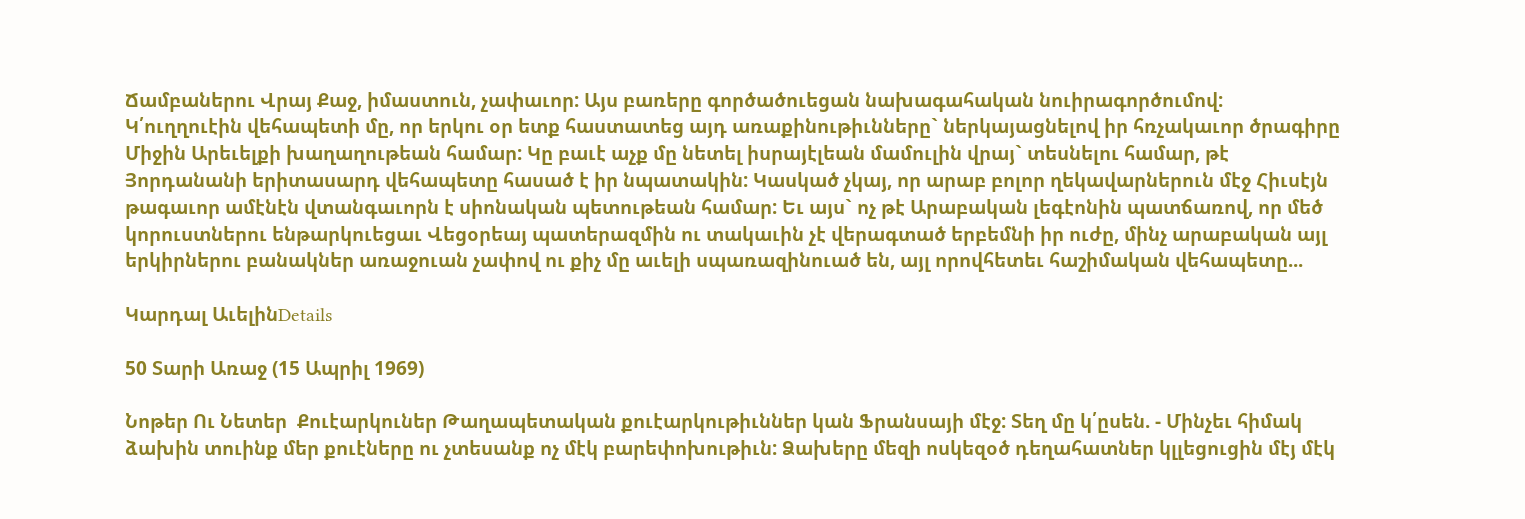Ճամբաներու Վրայ Քաջ, իմաստուն, չափաւոր: Այս բառերը գործածուեցան նախագահական նուիրագործումով: Կ՛ուղղուէին վեհապետի մը, որ երկու օր ետք հաստատեց այդ առաքինութիւնները` ներկայացնելով իր հռչակաւոր ծրագիրը Միջին Արեւելքի խաղաղութեան համար: Կը բաւէ աչք մը նետել իսրայէլեան մամուլին վրայ` տեսնելու համար, թէ Յորդանանի երիտասարդ վեհապետը հասած է իր նպատակին: Կասկած չկայ, որ արաբ բոլոր ղեկավարներուն մէջ Հիւսէյն թագաւոր ամէնէն վտանգաւորն է սիոնական պետութեան համար: Եւ այս` ոչ թէ Արաբական լեգէոնին պատճառով, որ մեծ կորուստներու ենթարկուեցաւ Վեցօրեայ պատերազմին ու տակաւին չէ վերագտած երբեմնի իր ուժը, մինչ արաբական այլ երկիրներու բանակներ առաջուան չափով ու քիչ մը աւելի սպառազինուած են, այլ որովհետեւ հաշիմական վեհապետը...

Կարդալ ԱւելինDetails

50 Տարի Առաջ (15 Ապրիլ 1969)

Նոթեր Ու Նետեր  Քուէարկուներ Թաղապետական քուէարկութիւններ կան Ֆրանսայի մէջ: Տեղ մը կ՛ըսեն. - Մինչեւ հիմակ ձախին տուինք մեր քուէները ու չտեսանք ոչ մէկ բարեփոխութիւն: Ձախերը մեզի ոսկեզօծ դեղահատներ կլլեցուցին մէյ մէկ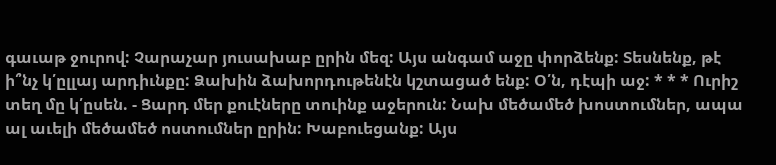գաւաթ ջուրով: Չարաչար յուսախաբ ըրին մեզ: Այս անգամ աջը փորձենք: Տեսնենք, թէ ի՞նչ կ՛ըլլայ արդիւնքը: Ձախին ձախորդութենէն կշտացած ենք: Օ՛ն, դէպի աջ: * * * Ուրիշ տեղ մը կ՛ըսեն. - Ցարդ մեր քուէները տուինք աջերուն: Նախ մեծամեծ խոստումներ, ապա ալ աւելի մեծամեծ ոստումներ ըրին: Խաբուեցանք: Այս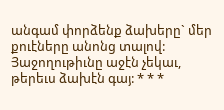անգամ փորձենք ձախերը` մեր քուէները անոնց տալով: Յաջողութիւնը աջէն չեկաւ, թերեւս ձախէն գայ: * * *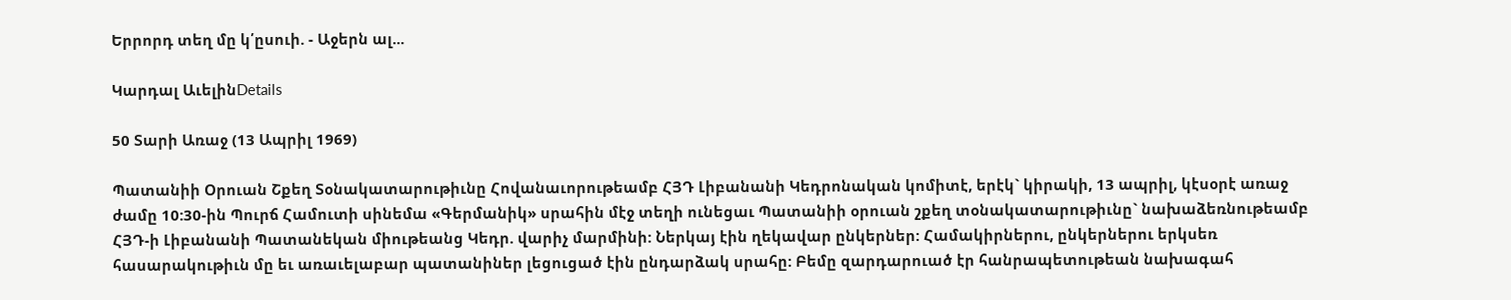Երրորդ տեղ մը կ՛ըսուի. - Աջերն ալ...

Կարդալ ԱւելինDetails

50 Տարի Առաջ (13 Ապրիլ 1969)

Պատանիի Օրուան Շքեղ Տօնակատարութիւնը Հովանաւորութեամբ ՀՅԴ Լիբանանի Կեդրոնական կոմիտէ, երէկ` կիրակի, 13 ապրիլ, կէսօրէ առաջ ժամը 10:30-ին Պուրճ Համուտի սինեմա «Գերմանիկ» սրահին մէջ տեղի ունեցաւ Պատանիի օրուան շքեղ տօնակատարութիւնը` նախաձեռնութեամբ ՀՅԴ-ի Լիբանանի Պատանեկան միութեանց Կեդր. վարիչ մարմինի: Ներկայ էին ղեկավար ընկերներ: Համակիրներու, ընկերներու երկսեռ հասարակութիւն մը եւ առաւելաբար պատանիներ լեցուցած էին ընդարձակ սրահը: Բեմը զարդարուած էր հանրապետութեան նախագահ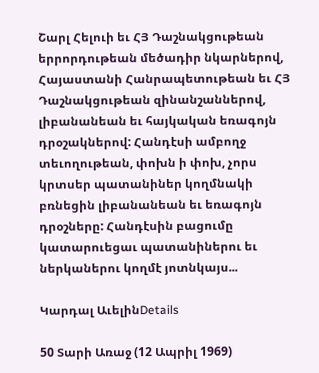Շարլ Հելուի եւ ՀՅ Դաշնակցութեան երրորդութեան մեծադիր նկարներով, Հայաստանի Հանրապետութեան եւ ՀՅ Դաշնակցութեան զինանշաններով, լիբանանեան եւ հայկական եռագոյն դրօշակներով: Հանդէսի ամբողջ տեւողութեան, փոխն ի փոխ, չորս կրտսեր պատանիներ կողմնակի բռնեցին լիբանանեան եւ եռագոյն դրօշները: Հանդէսին բացումը կատարուեցաւ պատանիներու եւ ներկաներու կողմէ յոտնկայս...

Կարդալ ԱւելինDetails

50 Տարի Առաջ (12 Ապրիլ 1969)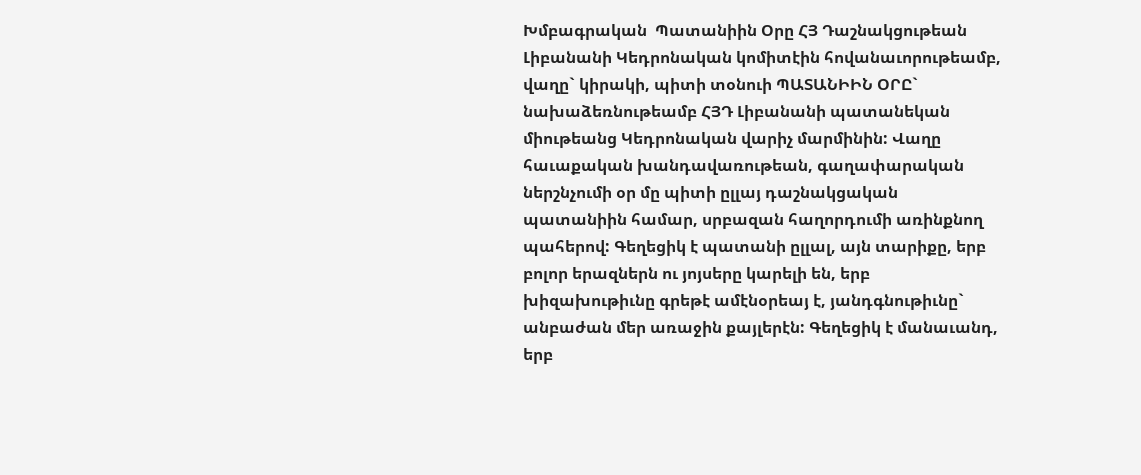Խմբագրական  Պատանիին Օրը ՀՅ Դաշնակցութեան Լիբանանի Կեդրոնական կոմիտէին հովանաւորութեամբ, վաղը` կիրակի, պիտի տօնուի ՊԱՏԱՆԻԻՆ ՕՐԸ` նախաձեռնութեամբ ՀՅԴ Լիբանանի պատանեկան միութեանց Կեդրոնական վարիչ մարմինին: Վաղը հաւաքական խանդավառութեան, գաղափարական ներշնչումի օր մը պիտի ըլլայ դաշնակցական պատանիին համար, սրբազան հաղորդումի առինքնող պահերով: Գեղեցիկ է պատանի ըլլալ, այն տարիքը, երբ բոլոր երազներն ու յոյսերը կարելի են, երբ խիզախութիւնը գրեթէ ամէնօրեայ է, յանդգնութիւնը` անբաժան մեր առաջին քայլերէն: Գեղեցիկ է մանաւանդ, երբ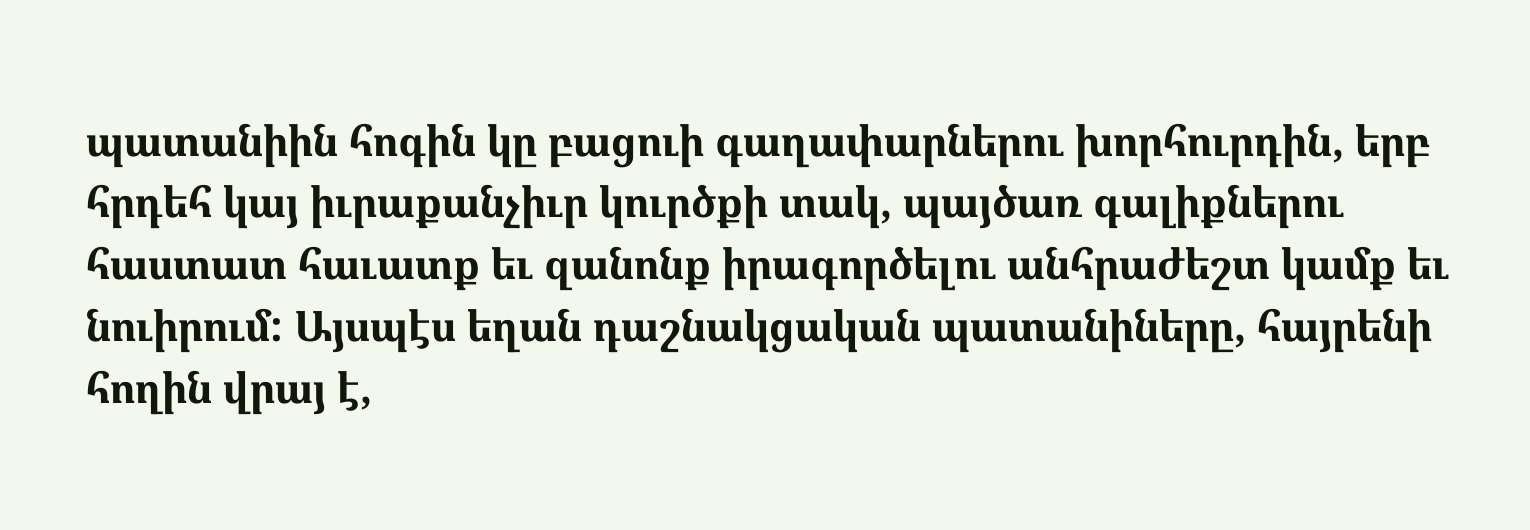պատանիին հոգին կը բացուի գաղափարներու խորհուրդին, երբ հրդեհ կայ իւրաքանչիւր կուրծքի տակ, պայծառ գալիքներու հաստատ հաւատք եւ զանոնք իրագործելու անհրաժեշտ կամք եւ նուիրում: Այսպէս եղան դաշնակցական պատանիները, հայրենի հողին վրայ է,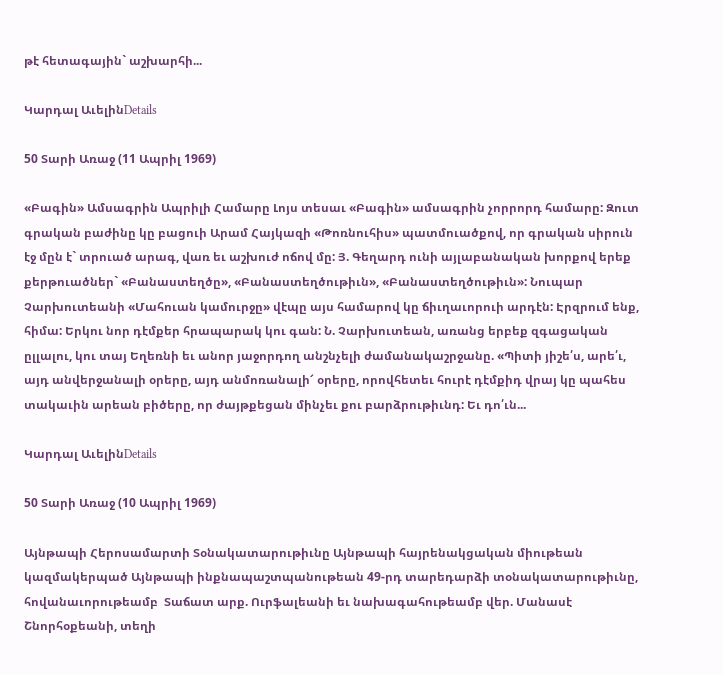թէ հետագային` աշխարհի...

Կարդալ ԱւելինDetails

50 Տարի Առաջ (11 Ապրիլ 1969)

«Բագին» Ամսագրին Ապրիլի Համարը Լոյս տեսաւ «Բագին» ամսագրին չորրորդ համարը: Զուտ գրական բաժինը կը բացուի Արամ Հայկազի «Թոռնուհիս» պատմուածքով, որ գրական սիրուն էջ մըն է` տրուած արագ, վառ եւ աշխուժ ոճով մը: Յ. Գեղարդ ունի այլաբանական խորքով երեք քերթուածներ` «Բանաստեղծը», «Բանաստեղծութիւն», «Բանաստեղծութիւն»: Նուպար Չարխուտեանի «Մահուան կամուրջը» վէպը այս համարով կը ճիւղաւորուի արդէն: Էրզրում ենք, հիմա: Երկու նոր դէմքեր հրապարակ կու գան: Ն. Չարխուտեան, առանց երբեք զգացական ըլլալու, կու տայ Եղեռնի եւ անոր յաջորդող անշնչելի ժամանակաշրջանը. «Պիտի յիշե՛ս, արե՛ւ, այդ անվերջանալի օրերը, այդ անմոռանալի՜ օրերը, որովհետեւ հուրէ դէմքիդ վրայ կը պահես տակաւին արեան բիծերը, որ ժայթքեցան մինչեւ քու բարձրութիւնդ: Եւ դո՛ւն...

Կարդալ ԱւելինDetails

50 Տարի Առաջ (10 Ապրիլ 1969)

Այնթապի Հերոսամարտի Տօնակատարութիւնը Այնթապի հայրենակցական միութեան կազմակերպած Այնթապի ինքնապաշտպանութեան 49-րդ տարեդարձի տօնակատարութիւնը, հովանաւորութեամբ  Տաճատ արք. Ուրֆալեանի եւ նախագահութեամբ վեր. Մանասէ Շնորհօքեանի, տեղի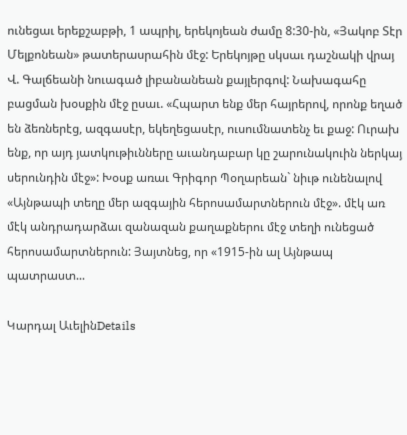ունեցաւ երեքշաբթի, 1 ապրիլ, երեկոյեան ժամը 8:30-ին, «Յակոբ Տէր Մելքոնեան» թատերասրահին մէջ: Երեկոյթը սկսաւ դաշնակի վրայ Վ. Գալճեանի նուագած լիբանանեան քայլերգով: Նախագահը բացման խօսքին մէջ ըսաւ. «Հպարտ ենք մեր հայրերով, որոնք եղած են ձեռներէց, ազգասէր, եկեղեցասէր, ուսումնատենչ եւ քաջ: Ուրախ ենք, որ այդ յատկութիւնները աւանդաբար կը շարունակուին ներկայ սերունդին մէջ»: Խօսք առաւ Գրիգոր Պօղարեան` նիւթ ունենալով «Այնթապի տեղը մեր ազգային հերոսամարտներուն մէջ». մէկ առ մէկ անդրադարձաւ զանազան քաղաքներու մէջ տեղի ունեցած հերոսամարտներուն: Յայտնեց, որ «1915-ին ալ Այնթապ պատրաստ...

Կարդալ ԱւելինDetails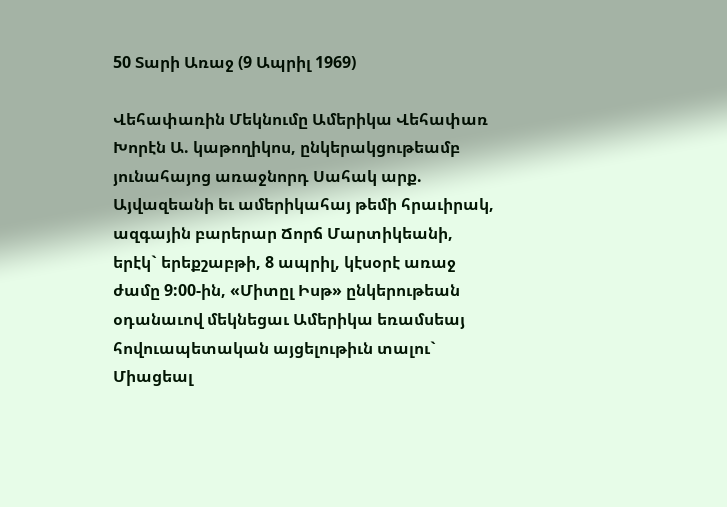50 Տարի Առաջ (9 Ապրիլ 1969)

Վեհափառին Մեկնումը Ամերիկա Վեհափառ Խորէն Ա. կաթողիկոս, ընկերակցութեամբ յունահայոց առաջնորդ Սահակ արք. Այվազեանի եւ ամերիկահայ թեմի հրաւիրակ, ազգային բարերար Ճորճ Մարտիկեանի, երէկ` երեքշաբթի, 8 ապրիլ, կէսօրէ առաջ ժամը 9:00-ին, «Միտըլ Իսթ» ընկերութեան օդանաւով մեկնեցաւ Ամերիկա եռամսեայ հովուապետական այցելութիւն տալու` Միացեալ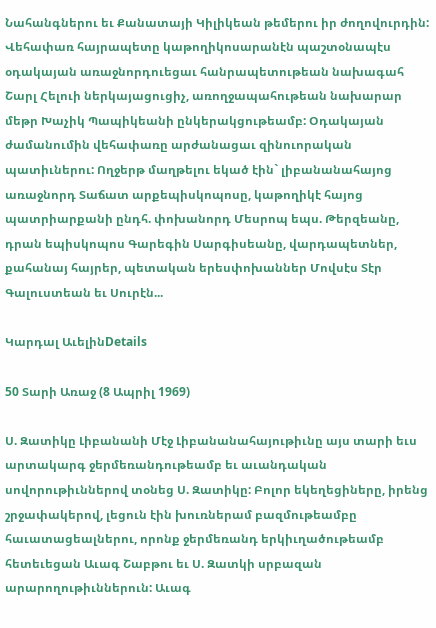Նահանգներու եւ Քանատայի Կիլիկեան թեմերու իր ժողովուրդին: Վեհափառ հայրապետը կաթողիկոսարանէն պաշտօնապէս օդակայան առաջնորդուեցաւ հանրապետութեան նախագահ Շարլ Հելուի ներկայացուցիչ, առողջապահութեան նախարար մեթր Խաչիկ Պապիկեանի ընկերակցութեամբ: Օդակայան ժամանումին վեհափառը արժանացաւ զինուորական պատիւներու: Ողջերթ մաղթելու եկած էին` լիբանանահայոց առաջնորդ Տաճատ արքեպիսկոպոսը, կաթողիկէ հայոց պատրիարքանի ընդհ. փոխանորդ Մեսրոպ եպս. Թերզեանը, դրան եպիսկոպոս Գարեգին Սարգիսեանը, վարդապետներ, քահանայ հայրեր, պետական երեսփոխաններ Մովսէս Տէր Գալուստեան եւ Սուրէն...

Կարդալ ԱւելինDetails

50 Տարի Առաջ (8 Ապրիլ 1969)

Ս. Զատիկը Լիբանանի Մէջ Լիբանանահայութիւնը այս տարի եւս արտակարգ ջերմեռանդութեամբ եւ աւանդական սովորութիւններով տօնեց Ս. Զատիկը: Բոլոր եկեղեցիները, իրենց շրջափակերով, լեցուն էին խուռներամ բազմութեամբը հաւատացեալներու, որոնք ջերմեռանդ երկիւղածութեամբ հետեւեցան Աւագ Շաբթու եւ Ս. Զատկի սրբազան արարողութիւններուն: Աւագ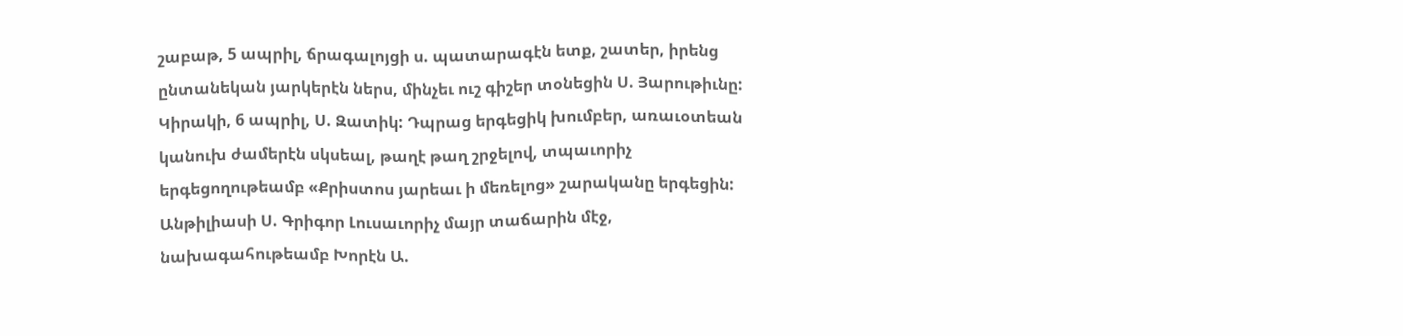շաբաթ, 5 ապրիլ, ճրագալոյցի ս. պատարագէն ետք, շատեր, իրենց ընտանեկան յարկերէն ներս, մինչեւ ուշ գիշեր տօնեցին Ս. Յարութիւնը: Կիրակի, 6 ապրիլ, Ս. Զատիկ: Դպրաց երգեցիկ խումբեր, առաւօտեան կանուխ ժամերէն սկսեալ, թաղէ թաղ շրջելով, տպաւորիչ երգեցողութեամբ «Քրիստոս յարեաւ ի մեռելոց» շարականը երգեցին: Անթիլիասի Ս. Գրիգոր Լուսաւորիչ մայր տաճարին մէջ, նախագահութեամբ Խորէն Ա.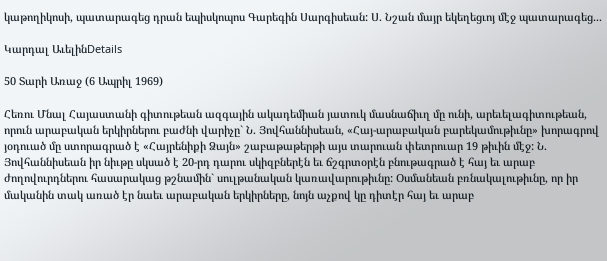կաթողիկոսի, պատարագեց դրան եպիսկոպոս Գարեգին Սարգիսեան: Ս. Նշան մայր եկեղեցւոյ մէջ պատարագեց...

Կարդալ ԱւելինDetails

50 Տարի Առաջ (6 Ապրիլ 1969)

Հեռու Մնալ Հայաստանի գիտութեան ազգային ակադեմիան յատուկ մասնաճիւղ մը ունի, արեւելագիտութեան, որուն արաբական երկիրներու բաժնի վարիչը` Ն. Յովհաննիսեան, «Հայ-արաբական բարեկամութիւնը» խորագրով յօդուած մը ստորագրած է «Հայրենիքի Ձայն» շաբաթաթերթի այս տարուան փետրուար 19 թիւին մէջ: Ն. Յովհաննիսեան իր նիւթը սկսած է 20-րդ դարու սկիզբներէն եւ ճշգրտօրէն բնութագրած է հայ եւ արաբ ժողովուրդներու հասարակաց թշնամին` սուլթանական կառավարութիւնը: Օսմանեան բռնակալութիւնը, որ իր մականին տակ առած էր նաեւ արաբական երկիրները, նոյն աչքով կը դիտէր հայ եւ արաբ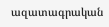ազատագրական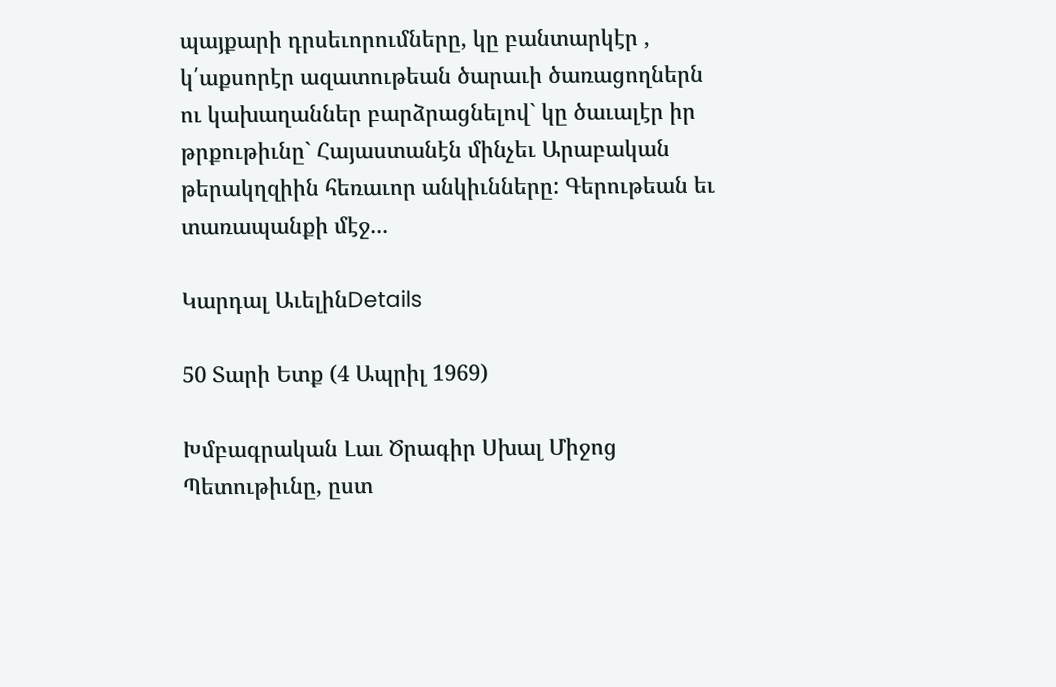պայքարի դրսեւորումները, կը բանտարկէր , կ՛աքսորէր ազատութեան ծարաւի ծառացողներն ու կախաղաններ բարձրացնելով` կը ծաւալէր իր թրքութիւնը` Հայաստանէն մինչեւ Արաբական թերակղզիին հեռաւոր անկիւնները: Գերութեան եւ տառապանքի մէջ...

Կարդալ ԱւելինDetails

50 Տարի Ետք (4 Ապրիլ 1969)

Խմբագրական Լաւ Ծրագիր Սխալ Միջոց Պետութիւնը, ըստ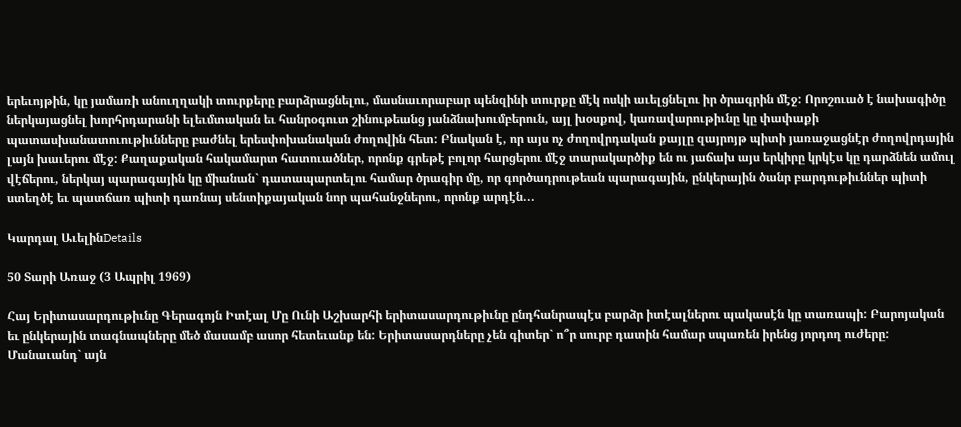երեւոյթին, կը յամառի անուղղակի տուրքերը բարձրացնելու, մասնաւորաբար պենզինի տուրքը մէկ ոսկի աւելցնելու իր ծրագրին մէջ: Որոշուած է նախագիծը ներկայացնել խորհրդարանի ելեւմտական եւ հանրօգուտ շինութեանց յանձնախումբերուն, այլ խօսքով, կառավարութիւնը կը փափաքի պատասխանատուութիւնները բաժնել երեսփոխանական ժողովին հետ: Բնական է, որ այս ոչ ժողովրդական քայլը զայրոյթ պիտի յառաջացնէր ժողովրդային լայն խաւերու մէջ: Քաղաքական հակամարտ հատուածներ, որոնք գրեթէ բոլոր հարցերու մէջ տարակարծիք են ու յաճախ այս երկիրը կրկէս կը դարձնեն ամուլ վէճերու, ներկայ պարագային կը միանան` դատապարտելու համար ծրագիր մը, որ գործադրութեան պարագային, ընկերային ծանր բարդութիւններ պիտի ստեղծէ եւ պատճառ պիտի դառնայ սենտիքայական նոր պահանջներու, որոնք արդէն...

Կարդալ ԱւելինDetails

50 Տարի Առաջ (3 Ապրիլ 1969)

Հայ Երիտասարդութիւնը Գերագոյն Իտէալ Մը Ունի Աշխարհի երիտասարդութիւնը ընդհանրապէս բարձր իտէալներու պակասէն կը տառապի: Բարոյական եւ ընկերային տագնապները մեծ մասամբ ասոր հետեւանք են: Երիտասարդները չեն գիտեր` ո՞ր սուրբ դատին համար սպառեն իրենց յորդող ուժերը: Մանաւանդ` այն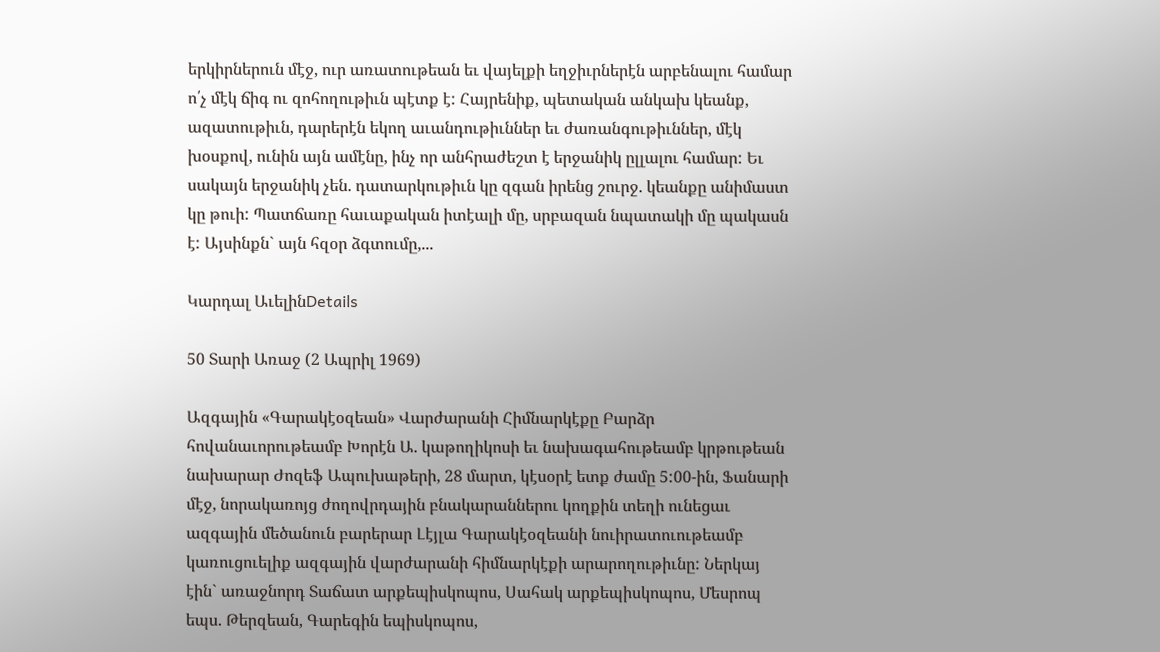երկիրներուն մէջ, ուր առատութեան եւ վայելքի եղջիւրներէն արբենալու համար ո՛չ մէկ ճիգ ու զոհողութիւն պէտք է: Հայրենիք, պետական անկախ կեանք, ազատութիւն, դարերէն եկող աւանդութիւններ եւ ժառանգութիւններ, մէկ խօսքով, ունին այն ամէնը, ինչ որ անհրաժեշտ է երջանիկ ըլլալու համար: Եւ սակայն երջանիկ չեն. դատարկութիւն կը զգան իրենց շուրջ. կեանքը անիմաստ կը թուի: Պատճառը հաւաքական իտէալի մը, սրբազան նպատակի մը պակասն է: Այսինքն` այն հզօր ձգտումը,...

Կարդալ ԱւելինDetails

50 Տարի Առաջ (2 Ապրիլ 1969)

Ազգային «Գարակէօզեան» Վարժարանի Հիմնարկէքը Բարձր հովանաւորութեամբ Խորէն Ա. կաթողիկոսի եւ նախագահութեամբ կրթութեան նախարար Ժոզեֆ Ապուխաթերի, 28 մարտ, կէսօրէ ետք ժամը 5:00-ին, Ֆանարի մէջ, նորակառոյց ժողովրդային բնակարաններու կողքին տեղի ունեցաւ ազգային մեծանուն բարերար Լէյլա Գարակէօզեանի նուիրատուութեամբ կառուցուելիք ազգային վարժարանի հիմնարկէքի արարողութիւնը: Ներկայ էին` առաջնորդ Տաճատ արքեպիսկոպոս, Սահակ արքեպիսկոպոս, Մեսրոպ եպս. Թերզեան, Գարեգին եպիսկոպոս,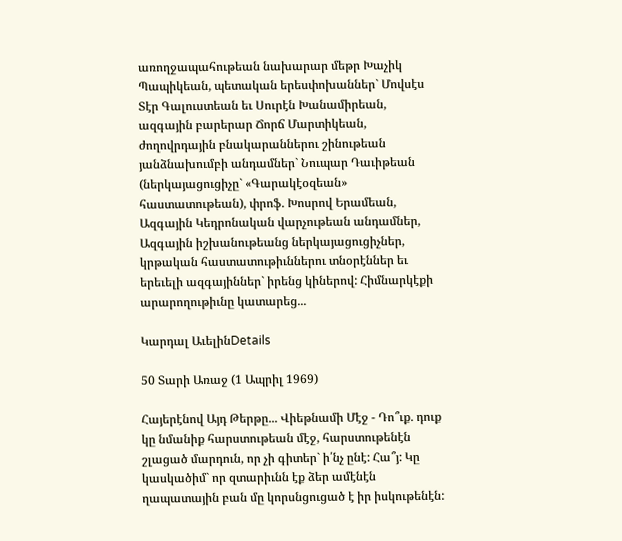առողջապահութեան նախարար մեթր Խաչիկ Պապիկեան, պետական երեսփոխաններ` Մովսէս Տէր Գալուստեան եւ Սուրէն Խանամիրեան, ազգային բարերար Ճորճ Մարտիկեան, ժողովրդային բնակարաններու շինութեան յանձնախումբի անդամներ` Նուպար Դաւիթեան (ներկայացուցիչը` «Գարակէօզեան» հաստատութեան), փրոֆ. Խոսրով Երամեան, Ազգային Կեդրոնական վարչութեան անդամներ, Ազգային իշխանութեանց ներկայացուցիչներ, կրթական հաստատութիւններու տնօրէններ եւ երեւելի ազգայիններ` իրենց կիներով: Հիմնարկէքի արարողութիւնը կատարեց...

Կարդալ ԱւելինDetails

50 Տարի Առաջ (1 Ապրիլ 1969)

Հայերէնով Այդ Թերթը... Վիեթնամի Մէջ - Դո՞ւք. դուք կը նմանիք հարստութեան մէջ, հարստութենէն շլացած մարդուն, որ չի գիտեր` ի՛նչ ընէ: Հա՞յ: Կը կասկածիմ` որ զտարիւնն էք ձեր ամէնէն ղապատային բան մը կորսնցուցած է իր իսկութենէն: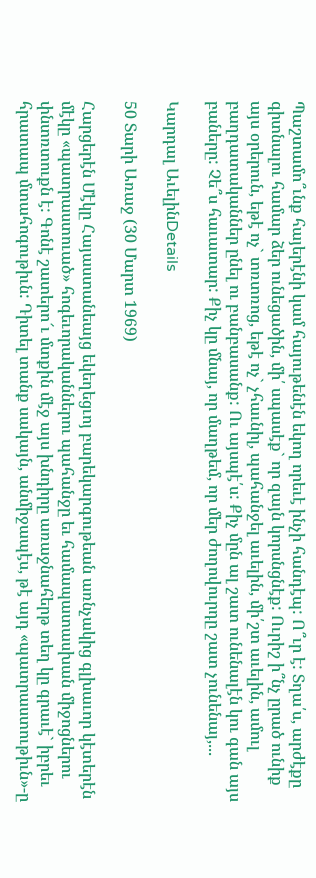Պաշտամո՞ւնք հայերէնի կամ հայութենէն եկող որեւէ ինչի հանդէպ: Ո՞ւր է: Տղա՛ս, արժէքը գիտնալու համար ձեր ունեցածին, մի՛ սպասէք` որ զայն կորսնցնէք: Ուրիշ ի՞նչ ըրած ունիք այս օրերուն, եթէ ոչ` տռտռոց, եթէ ոչ` չհաւնիլ, պահանջել աւելին, մի՛շտ աւելին, ամուլ բաղդատականներ ընել ու բանբասանք: Ու այսպէ՛ս: Քիչ մըն ալ շատ ունենալէն կու գան այս բաները: Չե՞ս հաւատար: Քիչ կը մնայ, որ մաղթեմ, որ մեր ժողովուրդը շատ չունենայ,...

Կարդալ ԱւելինDetails

50 Տարի Առաջ (30 Մարտ 1969)

Հարցերէն Մէկը Հայաստանեայց եկեղեցւոյ բարեկարգութեան առնչակից գլխաւոր կէտերէն մէկը «պատրաստուած» հոգեւորականներու պահանջը եւ համապատասխան միջոցներու փնտռտուքն է: Գոնէ շատերո՜ւ մտքին մէջ այս խնդիրը առաջնահերթ տեղ կը գրաւէ` իբրեւ հրատապ մտահոգութիւն: Դիտել տանք սակայն, անմիջապէս, թէ այդ «պատրաստութիւն»-ը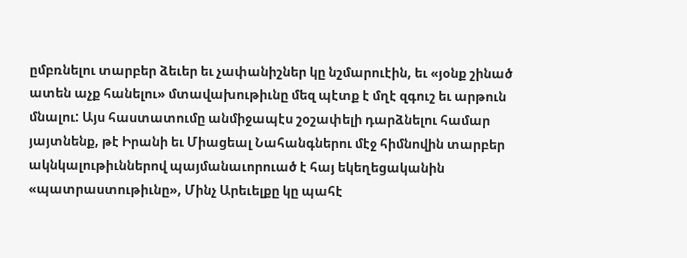ըմբռնելու տարբեր ձեւեր եւ չափանիշներ կը նշմարուէին, եւ «յօնք շինած ատեն աչք հանելու» մտավախութիւնը մեզ պէտք է մղէ զգուշ եւ արթուն մնալու: Այս հաստատումը անմիջապէս շօշափելի դարձնելու համար յայտնենք, թէ Իրանի եւ Միացեալ Նահանգներու մէջ հիմնովին տարբեր ակնկալութիւններով պայմանաւորուած է հայ եկեղեցականին «պատրաստութիւնը», Մինչ Արեւելքը կը պահէ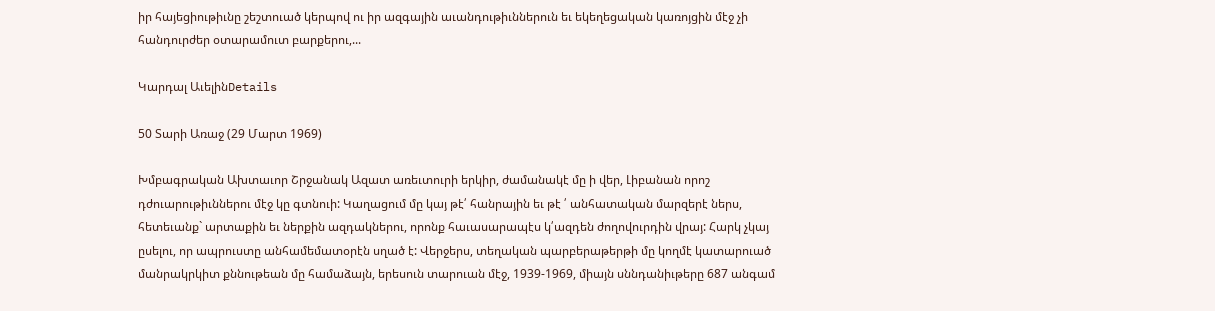իր հայեցիութիւնը շեշտուած կերպով ու իր ազգային աւանդութիւններուն եւ եկեղեցական կառոյցին մէջ չի հանդուրժեր օտարամուտ բարքերու,...

Կարդալ ԱւելինDetails

50 Տարի Առաջ (29 Մարտ 1969)

Խմբագրական Ախտաւոր Շրջանակ Ազատ առեւտուրի երկիր, ժամանակէ մը ի վեր, Լիբանան որոշ դժուարութիւններու մէջ կը գտնուի: Կաղացում մը կայ թէ՛ հանրային եւ թէ ՛ անհատական մարզերէ ներս, հետեւանք` արտաքին եւ ներքին ազդակներու, որոնք հաւասարապէս կ՛ազդեն ժողովուրդին վրայ: Հարկ չկայ ըսելու, որ ապրուստը անհամեմատօրէն սղած է: Վերջերս, տեղական պարբերաթերթի մը կողմէ կատարուած մանրակրկիտ քննութեան մը համաձայն, երեսուն տարուան մէջ, 1939-1969, միայն սննդանիւթերը 687 անգամ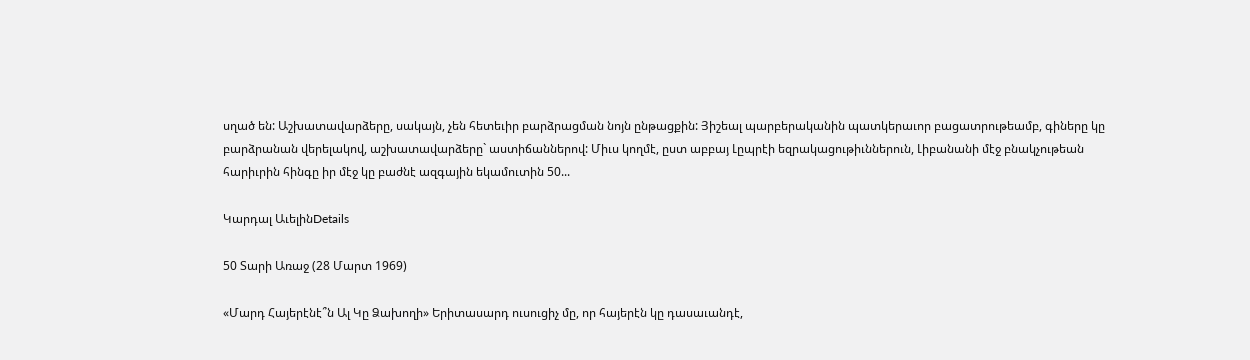սղած են: Աշխատավարձերը, սակայն, չեն հետեւիր բարձրացման նոյն ընթացքին: Յիշեալ պարբերականին պատկերաւոր բացատրութեամբ, գիները կը բարձրանան վերելակով, աշխատավարձերը` աստիճաններով: Միւս կողմէ, ըստ աբբայ Լըպրէի եզրակացութիւններուն, Լիբանանի մէջ բնակչութեան հարիւրին հինգը իր մէջ կը բաժնէ ազգային եկամուտին 50...

Կարդալ ԱւելինDetails

50 Տարի Առաջ (28 Մարտ 1969)

«Մարդ Հայերէնէ՞ն Ալ Կը Ձախողի» Երիտասարդ ուսուցիչ մը, որ հայերէն կը դասաւանդէ,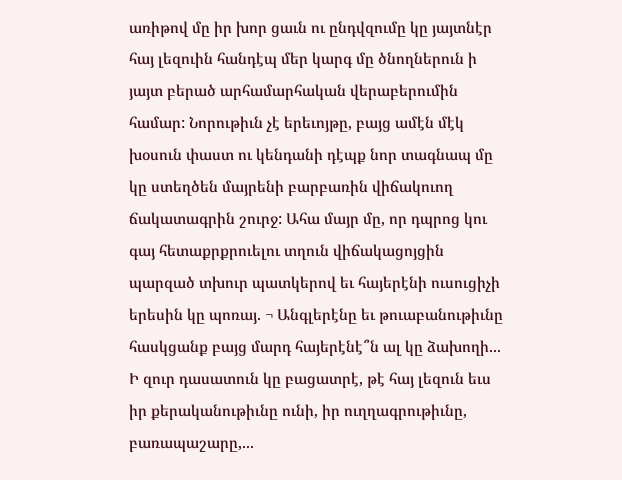առիթով մը իր խոր ցաւն ու ընդվզումը կը յայտնէր հայ լեզուին հանդէպ մեր կարգ մը ծնողներուն ի յայտ բերած արհամարհական վերաբերումին համար: Նորութիւն չէ երեւոյթը, բայց ամէն մէկ խօսուն փաստ ու կենդանի դէպք նոր տագնապ մը կը ստեղծեն մայրենի բարբառին վիճակուող ճակատագրին շուրջ: Ահա մայր մը, որ դպրոց կու գայ հետաքրքրուելու տղուն վիճակացոյցին պարզած տխուր պատկերով եւ հայերէնի ուսուցիչի երեսին կը պոռայ. ¬ Անգլերէնը եւ թուաբանութիւնը հասկցանք բայց մարդ հայերէնէ՞ն ալ կը ձախողի... Ի զուր դասատուն կը բացատրէ, թէ հայ լեզուն եւս իր քերականութիւնը ունի, իր ուղղագրութիւնը, բառապաշարը,...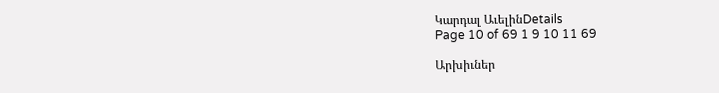Կարդալ ԱւելինDetails
Page 10 of 69 1 9 10 11 69

Արխիւներ